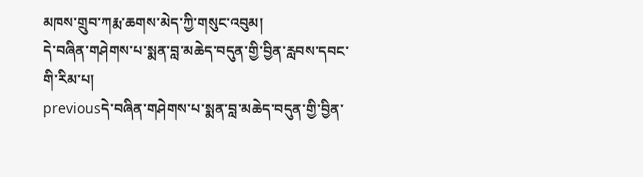མཁས་གྲུབ་ཀརྨ་ཆགས་མེད་ཀྱི་གསུང་འབུམ།
དེ་བཞིན་གཤེགས་པ་སྨན་བླ་མཆེད་བདུན་གྱི་བྱིན་རླབས་དབང་གི་རིམ་པ།
previousདེ་བཞིན་གཤེགས་པ་སྨན་བླ་མཆེད་བདུན་གྱི་བྱིན་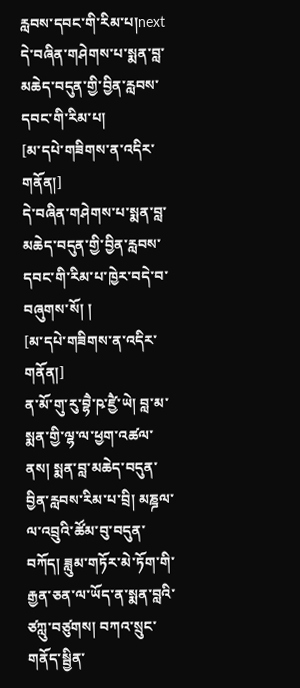རླབས་དབང་གི་རིམ་པ།next
དེ་བཞིན་གཤེགས་པ་སྨན་བླ་མཆེད་བདུན་གྱི་བྱིན་རླབས་དབང་གི་རིམ་པ།
[མ་དཔེ་གཟིགས་ན་འདིར་གནོན།]
དེ་བཞིན་གཤེགས་པ་སྨན་བླ་མཆེད་བདུན་གྱི་བྱིན་རླབས་དབང་གི་རིམ་པ་ཁྱེར་བདེ་བ་བཞུགས་སོ། །
[མ་དཔེ་གཟིགས་ན་འདིར་གནོན།]
ན་མོ་གུ་རུ་བྷཻ་ཥ་ཛྱཻ་ཡེ། བླ་མ་སྨན་གྱི་ལྷ་ལ་ཕྱག་འཚལ་ནས། སྨན་བླ་མཆེད་བདུན་བྱིན་རླབས་རིམ་པ་བྲི། མཎྜལ་ལ་འབྲུའི་ཚོམ་བུ་བདུན་བཀོད། ཟླུམ་གཏོར་མེ་ཏོག་གི་རྒྱན་ཅན་ལ་ཡོད་ན་སྨན་བླའི་ཙཀླུ་བཙུགས། བཀའ་སྲུང་གནོད་སྦྱིན་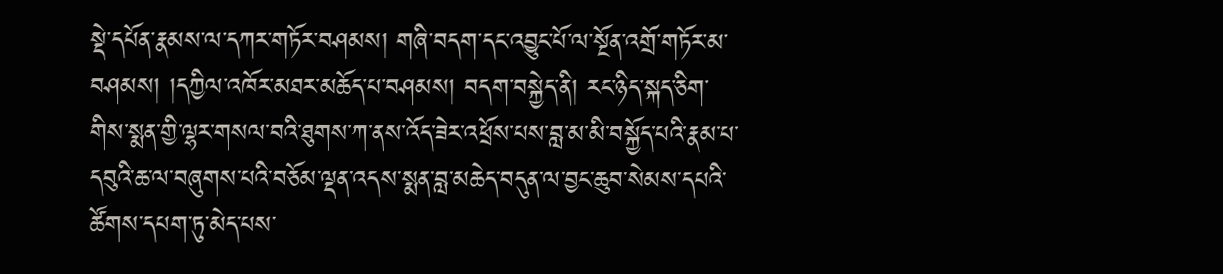སྡེ་དཔོན་རྣམས་ལ་དཀར་གཏོར་བཤམས། གཞི་བདག་དང་འབྱུང་པོ་ལ་སྔོན་འགྲོ་གཏོར་མ་བཤམས། །དཀྱིལ་འཁོར་མཐར་མཆོད་པ་བཤམས། བདག་བསྐྱེད་ནི། རང་ཉིད་སྐད་ཅིག་གིས་སྨན་གྱི་ལྷར་གསལ་བའི་ཐུགས་ཀ་ནས་འོད་ཟེར་འཕྲོས་པས་བླ་མ་མི་བསྐྱོད་པའི་རྣམ་པ་དབུའི་ཆ་ལ་བཞུགས་པའི་བཅོམ་ལྡན་འདས་སྨན་བླ་མཆེད་བདུན་ལ་བྱང་ཆུབ་སེམས་དཔའི་ཚོགས་དཔག་ཏུ་མེད་པས་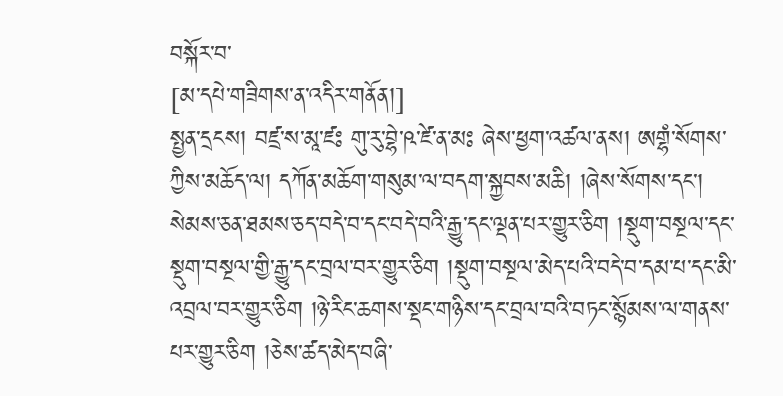བསྐོར་བ་
[མ་དཔེ་གཟིགས་ན་འདིར་གནོན།]
སྤྱན་དྲངས། བཛྲ་ས་མཱ་ཛཿ གུ་རུ་བྷེ་ཥ་ཛེ་ན་མཿ ཞེས་ཕྱག་འཚལ་ནས། ཨགྷཾ་སོགས་ཀྱིས་མཆོད་ལ། དཀོན་མཆོག་གསུམ་ལ་བདག་སྐྱབས་མཆི། །ཞེས་སོགས་དང་། སེམས་ཅན་ཐམས་ཅད་བདེ་བ་དང་བདེ་བའི་རྒྱུ་དང་ལྡན་པར་གྱུར་ཅིག །སྡུག་བསྔལ་དང་སྡུག་བསྔལ་གྱི་རྒྱུ་དང་བྲལ་བར་གྱུར་ཅིག །སྡུག་བསྔལ་མེད་པའི་བདེ་བ་དམ་པ་དང་མི་འབྲལ་བར་གྱུར་ཅིག །ཉེ་རིང་ཆགས་སྡང་གཉིས་དང་བྲལ་བའི་བཏང་སྙོམས་ལ་གནས་པར་གྱུར་ཅིག །ཅེས་ཚད་མེད་བཞི་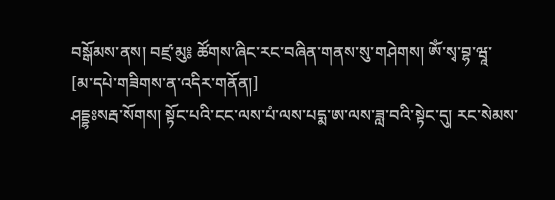བསྒོམས་ནས། བཛྲ་མུ༔ ཚོགས་ཞིང་རང་བཞིན་གནས་སུ་གཤེགས། ཨོཾ་སྭ་བྷ་ཝཱ་
[མ་དཔེ་གཟིགས་ན་འདིར་གནོན།]
ཤདྡྷཿསརྦ་སོགས། སྟོང་པའི་ངང་ལས་པཾ་ལས་པདྨ་ཨ་ལས་ཟླ་བའི་སྟེང་དུ། རང་སེམས་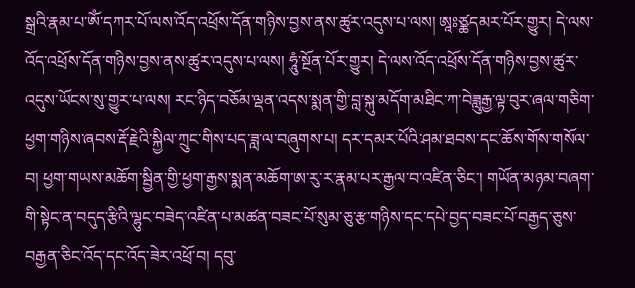སྒྲའི་རྣམ་པ་ཨོཾ་དཀར་པོ་ལས་འོད་འཕྲོས་དོན་གཉིས་བྱས་ནས་ཚུར་འདུས་པ་ལས། ཨཱཿཙྪདམར་པོར་གྱུར། དེ་ལས་འོད་འཕྲོས་དོན་གཉིས་བྱས་ནས་ཚུར་འདུས་པ་ལས། ཧཱུཾ་སྔོན་པོར་གྱུར། དེ་ལས་འོད་འཕྲོས་དོན་གཉིས་བྱས་ཚུར་འདུས་ཡོངས་སུ་གྱུར་པ་ལས། རང་ཉིད་བཅོམ་ལྡན་འདས་སྨན་གྱི་བླ་སྐུ་མདོག་མཐིང་ཀ་བེཟླུརྒྱ་ལྟ་བུར་ཞལ་གཅིག་ཕྱག་གཉིས་ཞབས་རྡོ་རྗེའི་སྐྱིལ་ཀྲུང་གིས་པད་ཟླ་ལ་བཞུགས་པ། དར་དམར་པོའི་ཤམ་ཐབས་དང་ཆོས་གོས་གསོལ་བ། ཕྱག་གཡས་མཆོག་སྦྱིན་གྱི་ཕྱག་རྒྱས་སྨན་མཆོག་ཨ་རུ་ར་རྣམ་པར་རྒྱལ་བ་འཛིན་ཅིང་། གཡོན་མཉམ་བཞག་གི་སྟེང་ན་བདུད་རྩིའི་ལྷུང་བཟེད་འཛིན་པ་མཚན་བཟང་པོ་སུམ་ཅུ་རྩ་གཉིས་དང་དཔེ་བྱད་བཟང་པོ་བརྒྱད་ཅུས་བརྒྱན་ཅིང་འོད་དང་འོད་ཟེར་འཕྲོ་བ། དབུ་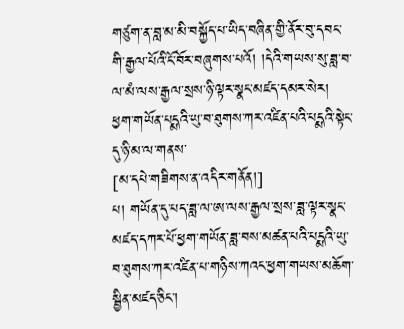གཙུག་ན་བླ་མ་མི་བསྐྱོད་པ་ཡིད་བཞིན་གྱི་ནོར་བུ་དབང་གི་རྒྱལ་པོའི་ངོ་བོར་བཞུགས་པའོ། །དེའི་གཡས་སུ་ཟླ་བ་ལ་མཾ་ལས་རྒྱལ་སྲས་ཉི་ལྟར་སྣང་མཛད་དམར་སེར། ཕྱག་གཡོན་པདྨའི་ཡུ་བ་ཐུགས་ཀར་འཛིན་པའི་པདྨའི་སྟེང་དུ་ཉི་མ་ལ་གནས་
[མ་དཔེ་གཟིགས་ན་འདིར་གནོན།]
པ། གཡོན་དུ་པད་ཟླ་ལ་ཨ་ལས་རྒྱལ་སྲས་ཟླ་ལྟར་སྣང་མཛད་དཀར་པོ་ཕྱག་གཡོན་ཟླ་བས་མཚན་པའི་པདྨའི་ཡུ་བ་ཐུགས་ཀར་འཛིན་པ་གཉིས་ཀའང་ཕྱག་གཡས་མཆོག་སྦྱིན་མཛད་ཅིང་།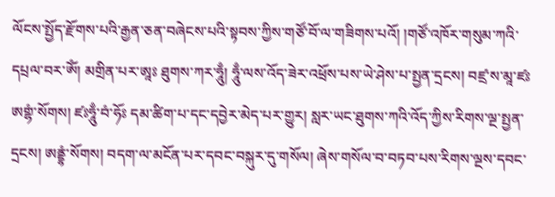ལོངས་སྤྱོད་རྫོགས་པའི་རྒྱན་ཅན་བཞེངས་པའི་སྟབས་ཀྱིས་གཙོ་བོ་ལ་གཟིགས་པའོ། །གཙོ་འཁོར་གསུམ་ཀའི་དཔྲལ་བར་ཨོཾ། མགྲིན་པར་ཨཱཿ ཐུགས་ཀར་ཧཱུྃ། ཧཱུྃ་ལས་འོད་ཟེར་འཕྲོས་པས་ཡེ་ཤེས་པ་སྤྱན་དྲངས། བཛྲ་ས་མཱ་ཛཿ ཨགྷཾ་སོགས། ཛཿཧཱུྃ་བཾ་ཧོཿ དམ་ཚིག་པ་དང་དབྱེར་མེད་པར་གྱུར། སླར་ཡང་ཐུགས་ཀའི་འོད་ཀྱིས་རིགས་ལྔ་སྤྱན་དྲངས། ཨནྡྷཾ་སོགས། བདག་ལ་མངོན་པར་དབང་བསྐུར་དུ་གསོལ། ཞེས་གསོལ་བ་བཏབ་པས་རིགས་ལྔས་དབང་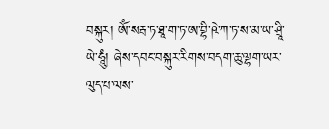བསྐུར། ཨོཾ་སརྦ་ཏ་ཐཱ་ག་ཏ་ཨ་བྷི་ཥེ་ཀ་ཏ་ས་མ་ཡ་ཤྲཱི་ཡེ་ཧཱུཾ། ཞེས་དབང་བསྐུར་རིགས་བདག་ཆུ་ལྷག་ཡར་ལུད་པ་ལས་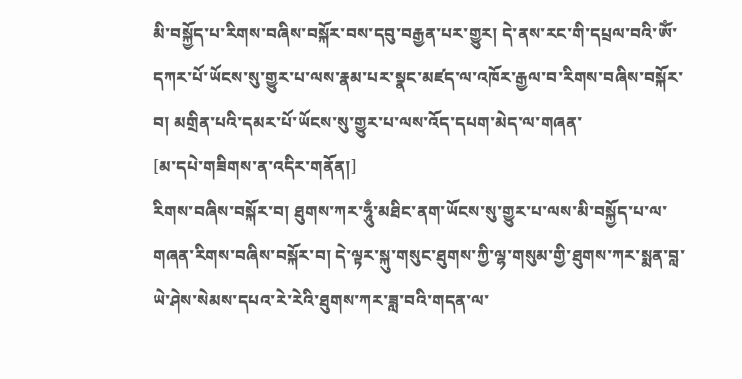མི་བསྐྱོད་པ་རིགས་བཞིས་བསྐོར་བས་དབུ་བརྒྱན་པར་གྱུར། དེ་ནས་རང་གི་དཔྲལ་བའི་ཨོཾ་དཀར་པོ་ཡོངས་སུ་གྱུར་པ་ལས་རྣམ་པར་སྣང་མཛད་ལ་འཁོར་རྒྱལ་བ་རིགས་བཞིས་བསྐོར་བ། མགྲིན་པའི་དམར་པོ་ཡོངས་སུ་གྱུར་པ་ལས་འོད་དཔག་མེད་ལ་གཞན་
[མ་དཔེ་གཟིགས་ན་འདིར་གནོན།]
རིགས་བཞིས་བསྐོར་བ། ཐུགས་ཀར་ཧཱུྃ་མཐིང་ནག་ཡོངས་སུ་གྱུར་པ་ལས་མི་བསྐྱོད་པ་ལ་གཞན་རིགས་བཞིས་བསྐོར་བ། དེ་ལྟར་སྐུ་གསུང་ཐུགས་ཀྱི་ལྷ་གསུམ་གྱི་ཐུགས་ཀར་སྨན་བླ་ཡེ་ཤེས་སེམས་དཔའ་རེ་རེའི་ཐུགས་ཀར་ཟླ་བའི་གདན་ལ་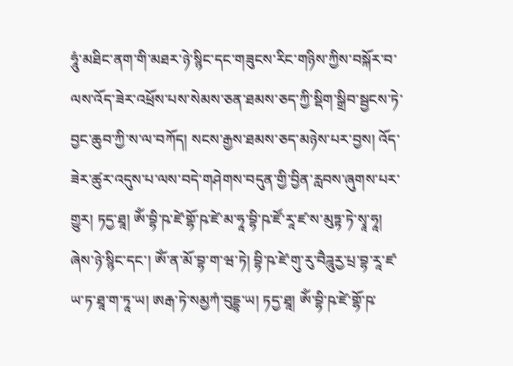ཧཱུཾ་མཐིང་ནག་གི་མཐར་ཉེ་སྙིང་དང་གཟུངས་རིང་གཉིས་ཀྱིས་བསྐོར་བ་ལས་འོད་ཟེར་འཕྲོས་པས་སེམས་ཅན་ཐམས་ཅད་ཀྱི་སྡིག་སྒྲིབ་སྦྱངས་ཏེ་བྱང་ཆུབ་ཀྱི་ས་ལ་བཀོད། སངས་རྒྱས་ཐམས་ཅད་མཉེས་པར་བྱས། འོད་ཟེར་ཚུར་འདུས་པ་ལས་བདེ་གཤེགས་བདུན་གྱི་བྱིན་རླབས་ཞུགས་པར་གྱུར། ཏདྱ་ཐཱ། ཨོཾ་བྷི་ཥ་ཛེ་གྷོ་ཥ་ཛེ་མ་ཧཱ་བྷི་ཥ་ཛོ་རཱ་ཛ་ས་མུཏྟ་ཏེ་སྭཱ་ཧཱ། ཞེས་ཉེ་སྙིང་དང་། ཨོཾ་ན་མོ་བྷ་ག་ཝ་ཏེ། བྷི་ཥ་ཛེ་གུ་རུ་བཻཌཱུརྱ་པྲ་བྷ་རཱ་ཛ་ཡ་ཏ་ཐཱ་ག་ཏཱ་ཡ། ཨརྒ་ཏེ་སམྱཀཾ་བུདྡྷ་ཡ། ཏདྱ་ཐཱ། ཨོཾ་བྷི་ཥ་ཛེ་གྷོ་ཥ་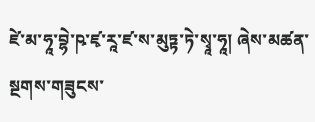ཛེ་མ་ཧཱ་བྷེ་ཥ་ཛྭ་རཱ་ཛ་ས་མུཏྟ་ཏེ་སྭཱ་ཧཱ། ཞེས་མཚན་སྔགས་གཟུངས་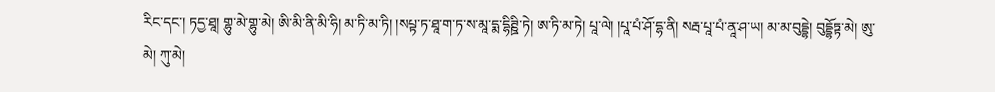རིང་དང་། ཏདྱ་ཐཱ། གྷུ་མེ་གྷུ་མེ། ཨི་མི་ནི་མི་ཧི། མ་ཏི་མ་ཏི། །སཔྟ་ཏ་ཐཱ་ག་ཏ་ས་མཱ་དྨ་དྷིཊྛི་ཏེ། ཨ་ཏི་མ་ཏེ། པཱ་ལེ། །པཱ་པཾ་ཤོ་དྷ་ནི། སརྦ་པཱ་པཾ་ནཱ་ཤ་ཡ། མ་མ་བུདྡྷེ། བུདྡྷོཏྟ་མེ། ཨུ་མེ། ཀུ་མེ།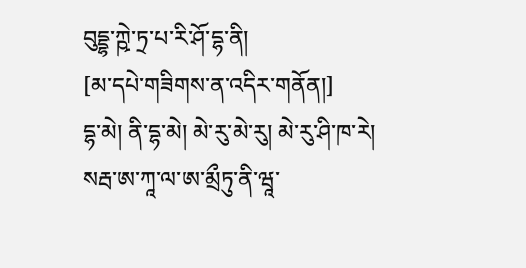བུདྡྷ་ཀྵེ་ཏྲ་པ་རི་ཤོ་དྷ་ནི།
[མ་དཔེ་གཟིགས་ན་འདིར་གནོན།]
དྷ་མེ། ནི་དྷ་མེ། མེ་རུ་མེ་རུ། མེ་རུ་ཤི་ཁ་རེ། སརྦ་ཨ་ཀཱ་ལ་ཨ་མྲྀཏུ་ནི་ཝཱ་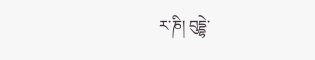ར་ཎི། བུདྡྷེ་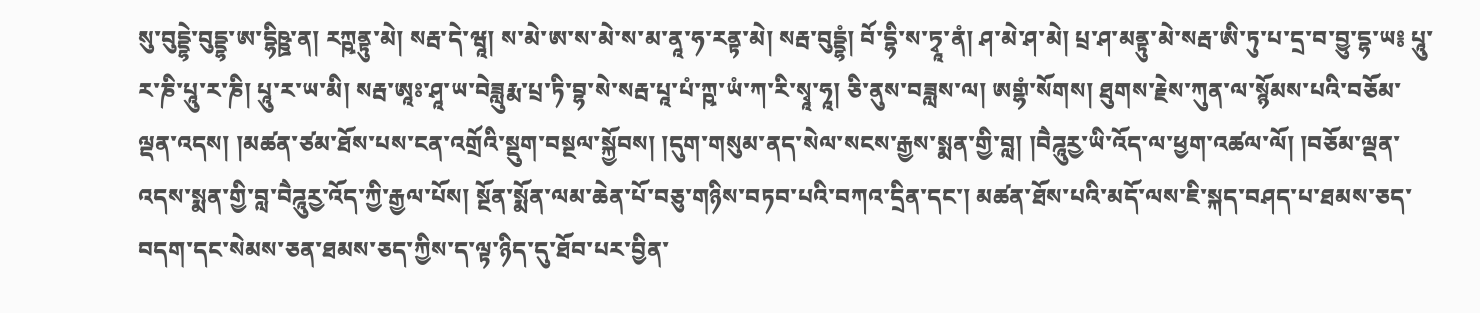སུ་བུདྡྷེ་བུདྡྷ་ཨ་དྷིཥྛ་ན། རཀྵནྟུ་མེ། སརྦ་དེ་ཝཱ། ས་མེ་ཨ་ས་མེ་ས་མ་ནཱ་ཧ་རནྟ་མེ། སརྦ་བུདྡྷཾ། བོ་དྷི་ས་ཏྭཱ་ནཾ། ཤ་མེ་ཤ་མེ། པྲ་ཤ་མནྟུ་མེ་སརྦ་ཨི་ཏུ་པ་དྲ་བ་བྱུ་དྷ་ཡ༔ པཱུ་ར་ཎི་པཱུ་ར་ཎི། པཱུ་ར་ཡ་མི། སརྦ་ཨཱཿ་ཤཱ་ཡ་བེཟླུརྨ་པྲ་ཏི་བྷ་སེ་སརྦ་པཱ་པཾ་ཀྵ་ཡཾ་ཀ་རི་སྭཱ་ཧཱ། ཅི་ནུས་བཟླས་ལ། ཨགྷཾ་སོགས། ཐུགས་རྗེས་ཀུན་ལ་སྙོམས་པའི་བཅོམ་ལྡན་འདས། །མཚན་ཙམ་ཐོས་པས་ངན་འགྲོའི་སྡུག་བསྔལ་སྐྱོབས། །དུག་གསུམ་ནད་སེལ་སངས་རྒྱས་སྨན་གྱི་བླ། །བཻཌཱུརྱ་ཡི་འོད་ལ་ཕྱག་འཚལ་ལོ། །བཅོམ་ལྡན་འདས་སྨན་གྱི་བླ་བཻཌཱུརྱ་འོད་ཀྱི་རྒྱལ་པོས། སྔོན་སྨོན་ལམ་ཆེན་པོ་བཅུ་གཉིས་བཏབ་པའི་བཀའ་དྲིན་དང་། མཚན་ཐོས་པའི་མདོ་ལས་ཇི་སྐད་བཤད་པ་ཐམས་ཅད་བདག་དང་སེམས་ཅན་ཐམས་ཅད་ཀྱིས་ད་ལྟ་ཉིད་དུ་ཐོབ་པར་བྱིན་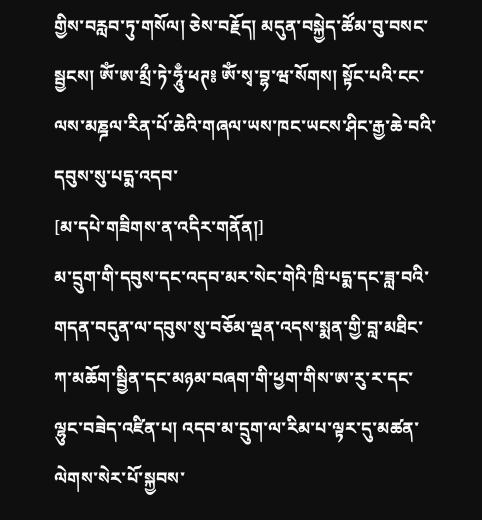གྱིས་བརླབ་ཏུ་གསོལ། ཅེས་བརྗོད། མདུན་བསྐྱེད་ཚོམ་བུ་བསང་སྦྱངས། ཨོཾ་ཨ་མྲྀ་ཏེ་ཧཱུྃ་ཕཊ༔ ཨོཾ་སྭ་བྷ་ཝ་སོགས། སྟོང་པའི་ངང་ལས་མཎྜལ་རིན་པོ་ཆེའི་གཞལ་ཡས་ཁང་ཡངས་ཤིང་རྒྱ་ཆེ་བའི་དབུས་སུ་པདྨ་འདབ་
[མ་དཔེ་གཟིགས་ན་འདིར་གནོན།]
མ་དྲུག་གི་དབུས་དང་འདབ་མར་སེང་གེའི་ཁྲི་པདྨ་དང་ཟླ་བའི་གདན་བདུན་ལ་དབུས་སུ་བཅོམ་ལྡན་འདས་སྨན་གྱི་བླ་མཐིང་ཀ་མཆོག་སྦྱིན་དང་མཉམ་བཞག་གི་ཕྱག་གིས་ཨ་རུ་ར་དང་ལྷུང་བཟེད་འཛིན་པ། འདབ་མ་དྲུག་ལ་རིམ་པ་ལྟར་དུ་མཚན་ལེགས་སེར་པོ་སྐྱབས་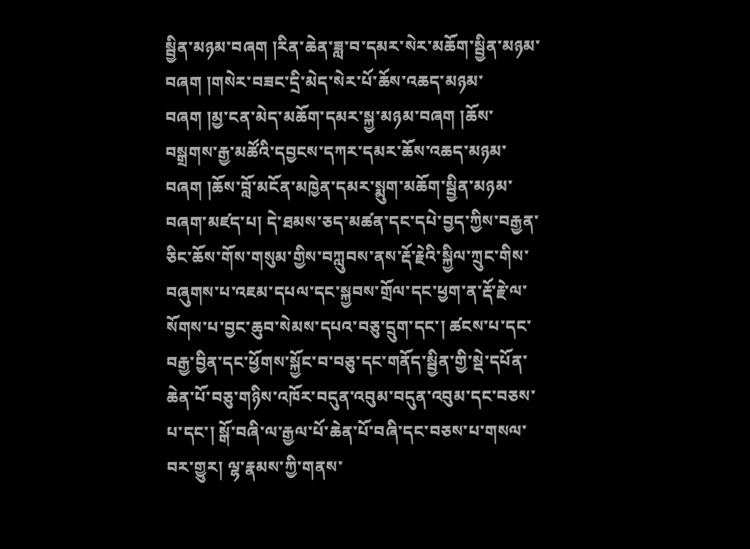སྦྱིན་མཉམ་བཞག །རིན་ཆེན་ཟླ་བ་དམར་སེར་མཆོག་སྦྱིན་མཉམ་བཞག །གསེར་བཟང་དྲི་མེད་སེར་པོ་ཆོས་འཆད་མཉམ་བཞག །མྱ་ངན་མེད་མཆོག་དམར་སྐྱ་མཉམ་བཞག །ཆོས་བསྒྲགས་རྒྱ་མཚོའི་དབྱངས་དཀར་དམར་ཆོས་འཆད་མཉམ་བཞག །ཆོས་བློ་མངོན་མཁྱེན་དམར་སྨུག་མཆོག་སྦྱིན་མཉམ་བཞག་མཛད་པ། དེ་ཐམས་ཅད་མཚན་དང་དཔེ་བྱད་ཀྱིས་བརྒྱན་ཅིང་ཆོས་གོས་གསུམ་གྱིས་བཀླུབས་ནས་རྡོ་རྗེའི་སྐྱིལ་ཀྲུང་གིས་བཞུགས་པ་འཇམ་དཔལ་དང་སྐྱབས་གྲོལ་དང་ཕྱག་ན་རྡོ་རྗེ་ལ་སོགས་པ་བྱང་ཆུབ་སེམས་དཔའ་བཅུ་དྲུག་དང་། ཚངས་པ་དང་བརྒྱ་བྱིན་དང་ཕྱོགས་སྐྱོང་བ་བཅུ་དང་གནོད་སྦྱིན་གྱི་སྡེ་དཔོན་ཆེན་པོ་བཅུ་གཉིས་འཁོར་བདུན་འབུམ་བདུན་འབུམ་དང་བཅས་པ་དང་། སྒོ་བཞི་ལ་རྒྱལ་པོ་ཆེན་པོ་བཞི་དང་བཅས་པ་གསལ་བར་གྱུར། ལྷ་རྣམས་ཀྱི་གནས་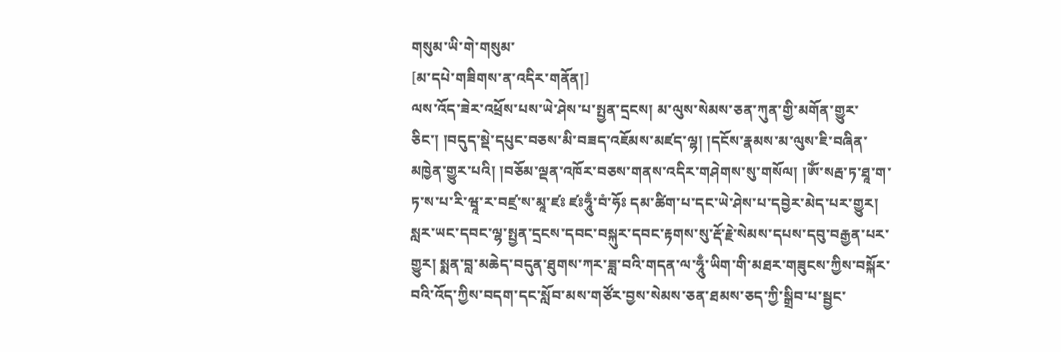གསུམ་ཡི་གེ་གསུམ་
[མ་དཔེ་གཟིགས་ན་འདིར་གནོན།]
ལས་འོད་ཟེར་འཕྲོས་པས་ཡེ་ཤེས་པ་སྤྱན་དྲངས། མ་ལུས་སེམས་ཅན་ཀུན་གྱི་མགོན་གྱུར་ཅིང་། །བདུད་སྡེ་དཔུང་བཅས་མི་བཟད་འཇོམས་མཛད་ལྷ། །དངོས་རྣམས་མ་ལུས་ཇི་བཞིན་མཁྱེན་གྱུར་པའི། །བཅོམ་ལྡན་འཁོར་བཅས་གནས་འདིར་གཤེགས་སུ་གསོལ། །ཨོཾ་སརྦ་ཏ་ཐཱ་ག་ཏ་ས་པ་རི་ཝཱ་ར་བཛྲ་ས་མཱ་ཛཿ ཛཿཧཱུྃ་བཾ་ཧོཿ དམ་ཚིག་པ་དང་ཡེ་ཤེས་པ་དབྱེར་མེད་པར་གྱུར། སླར་ཡང་དབང་ལྷ་སྤྱན་དྲངས་དབང་བསྐུར་དབང་རྟགས་སུ་རྡོ་རྗེ་སེམས་དཔས་དབུ་བརྒྱན་པར་གྱུར། སྨན་བླ་མཆེད་བདུན་ཐུགས་ཀར་ཟླ་བའི་གདན་ལ་ཧཱུྃ་ཡིག་གི་མཐར་གཟུངས་ཀྱིས་བསྐོར་བའི་འོད་ཀྱིས་བདག་དང་སློབ་མས་གཙོར་བྱས་སེམས་ཅན་ཐམས་ཅད་ཀྱི་སྒྲིབ་པ་སྦྱང་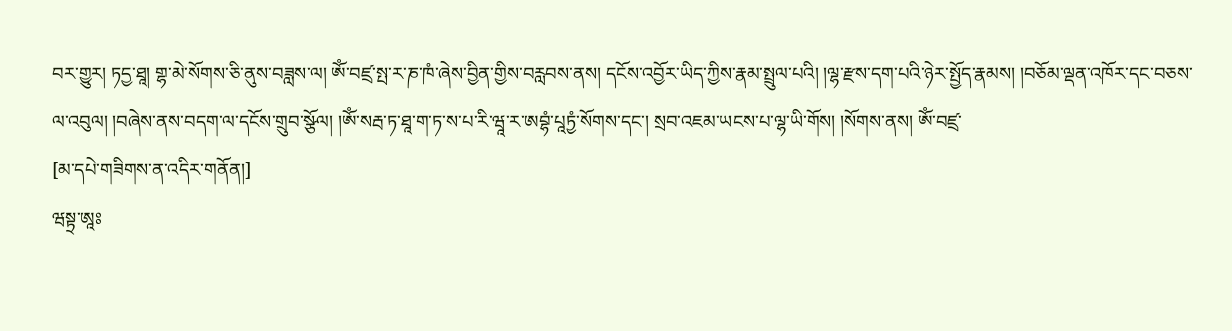བར་གྱུར། ཏདྱ་ཐཱ། གྷ་མེ་སོགས་ཅི་ནུས་བཟླས་ལ། ཨོཾ་བཛྲ་སྤ་ར་ཎ་ཁཾ་ཞེས་བྱིན་གྱིས་བརླབས་ནས། དངོས་འབྱོར་ཡིད་ཀྱིས་རྣམ་སྤྲུལ་པའི། །ལྷ་རྫས་དག་པའི་ཉེར་སྤྱོད་རྣམས། །བཅོམ་ལྡན་འཁོར་དང་བཅས་ལ་འབུལ། །བཞེས་ནས་བདག་ལ་དངོས་གྲུབ་སྩོལ། །ཨོཾ་སརྦ་ཏ་ཐཱ་ག་ཏ་ས་པ་རི་ཝཱ་ར་ཨབྷཾ་པཱཏྱཾ་སོགས་དང་། སྲབ་འཇམ་ཡངས་པ་ལྷ་ཡི་གོས། །སོགས་ནས། ཨོཾ་བཛྲ་
[མ་དཔེ་གཟིགས་ན་འདིར་གནོན།]
ཝསྟྲ་ཨཱཿ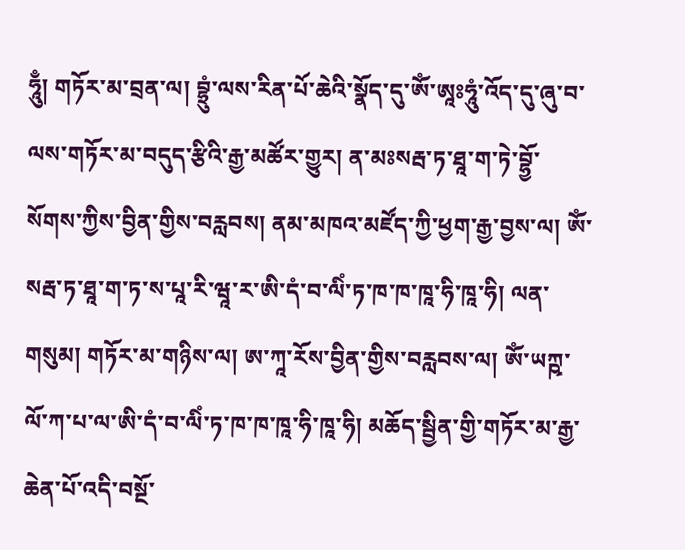ཧཱུྃ། གཏོར་མ་བྲན་ལ། བྷྲུཾ་ལས་རིན་པོ་ཆེའི་སྣོད་དུ་ཨོཾ་ཨཱཿཧཱུཾ་འོད་དུ་ཞུ་བ་ལས་གཏོར་མ་བདུད་རྩིའི་རྒྱ་མཚོར་གྱུར། ན་མཿསརྦ་ཏ་ཐཱ་ག་ཏེ་བྷྱོ་སོགས་ཀྱིས་བྱིན་གྱིས་བརླབས། ནམ་མཁའ་མཛོད་ཀྱི་ཕྱག་རྒྱ་བྱས་ལ། ཨོཾ་སརྦ་ཏ་ཐཱ་ག་ཏ་ས་པཱ་རི་ཝཱ་ར་ཨི་དཾ་བ་ལིཾ་ཏ་ཁ་ཁ་ཁཱ་ཧི་ཁཱ་ཧི། ལན་གསུམ། གཏོར་མ་གཉིས་ལ། ཨ་ཀཱ་རོས་བྱིན་གྱིས་བརླབས་ལ། ཨོཾ་ཡཀྵ་ལོ་ཀ་པ་ལ་ཨི་དཾ་བ་ལིཾ་ཏ་ཁ་ཁ་ཁཱ་ཧི་ཁཱ་ཧི། མཆོད་སྦྱིན་གྱི་གཏོར་མ་རྒྱ་ཆེན་པོ་འདི་བསྔོ་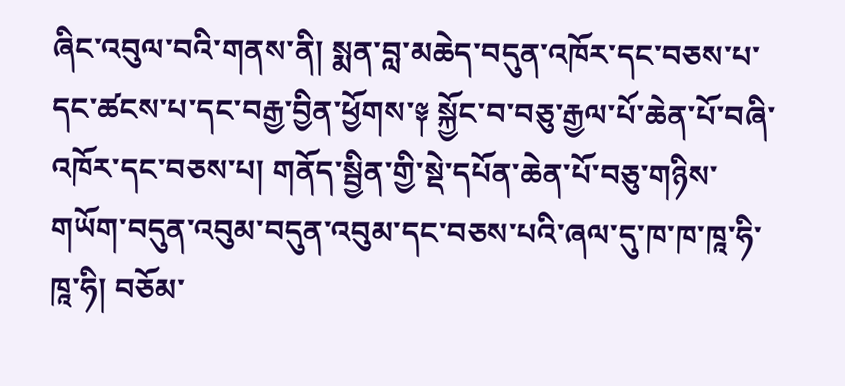ཞིང་འབུལ་བའི་གནས་ནི། སྨན་བླ་མཆེད་བདུན་འཁོར་དང་བཅས་པ་དང་ཚངས་པ་དང་བརྒྱ་བྱིན་ཕྱོགས་༈ སྐྱོང་བ་བཅུ་རྒྱལ་པོ་ཆེན་པོ་བཞི་འཁོར་དང་བཅས་པ། གནོད་སྦྱིན་གྱི་སྡེ་དཔོན་ཆེན་པོ་བཅུ་གཉིས་གཡོག་བདུན་འབུམ་བདུན་འབུམ་དང་བཅས་པའི་ཞལ་དུ་ཁ་ཁ་ཁཱ་ཧི་ཁཱ་ཧི། བཅོམ་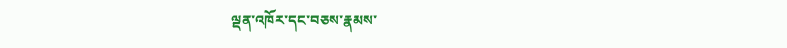ལྡན་འཁོར་དང་བཅས་རྣམས་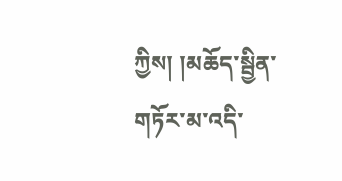ཀྱིས། །མཆོད་སྦྱིན་གཏོར་མ་འདི་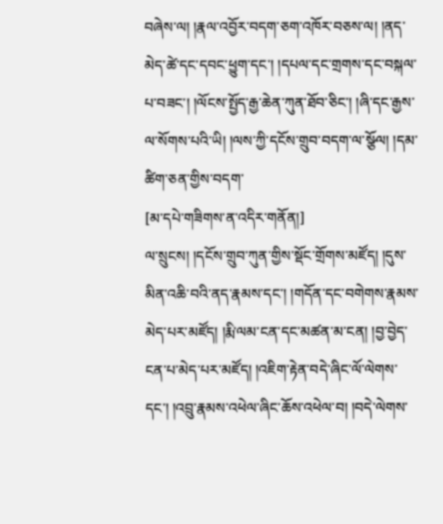བཞེས་ལ། །རྣལ་འབྱོར་བདག་ཅག་འཁོར་བཅས་ལ། །ནད་མེད་ཚེ་དང་དབང་ཕྱུག་དང་། །དཔལ་དང་གྲགས་དང་བསྐལ་པ་བཟང་། །ལོངས་སྤྱོད་རྒྱ་ཆེན་ཀུན་ཐོབ་ཅིང་། །ཞི་དང་རྒྱས་ལ་སོགས་པའི་ཡི། །ལས་ཀྱི་དངོས་གྲུབ་བདག་ལ་སྩོལ། །དམ་ཚིག་ཅན་གྱིས་བདག་
[མ་དཔེ་གཟིགས་ན་འདིར་གནོན།]
ལ་སྲུངས། །དངོས་གྲུབ་ཀུན་གྱིས་སྡོང་གྲོགས་མཛོད། །དུས་མིན་འཆི་བའི་ནད་རྣམས་དང་། །གདོན་དང་བགེགས་རྣམས་མེད་པར་མཛོད། །རྨི་ལམ་ངན་དང་མཚན་མ་ངན། །བྱ་བྱེད་ངན་པ་མེད་པར་མཛོད། །འཇིག་རྟེན་བདེ་ཞིང་ལོ་ལེགས་དང་། །འབྲུ་རྣམས་འཕེལ་ཞིང་ཆོས་འཕེལ་བ། །བདེ་ལེགས་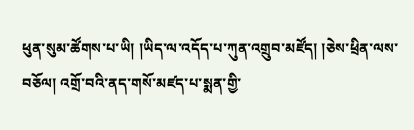ཕུན་སུམ་ཚོགས་པ་ཡི། །ཡིད་ལ་འདོད་པ་ཀུན་འགྲུབ་མཛོད། །ཅེས་ཕྲིན་ལས་བཅོལ། འགྲོ་བའི་ནད་གསོ་མཛད་པ་སྨན་གྱི་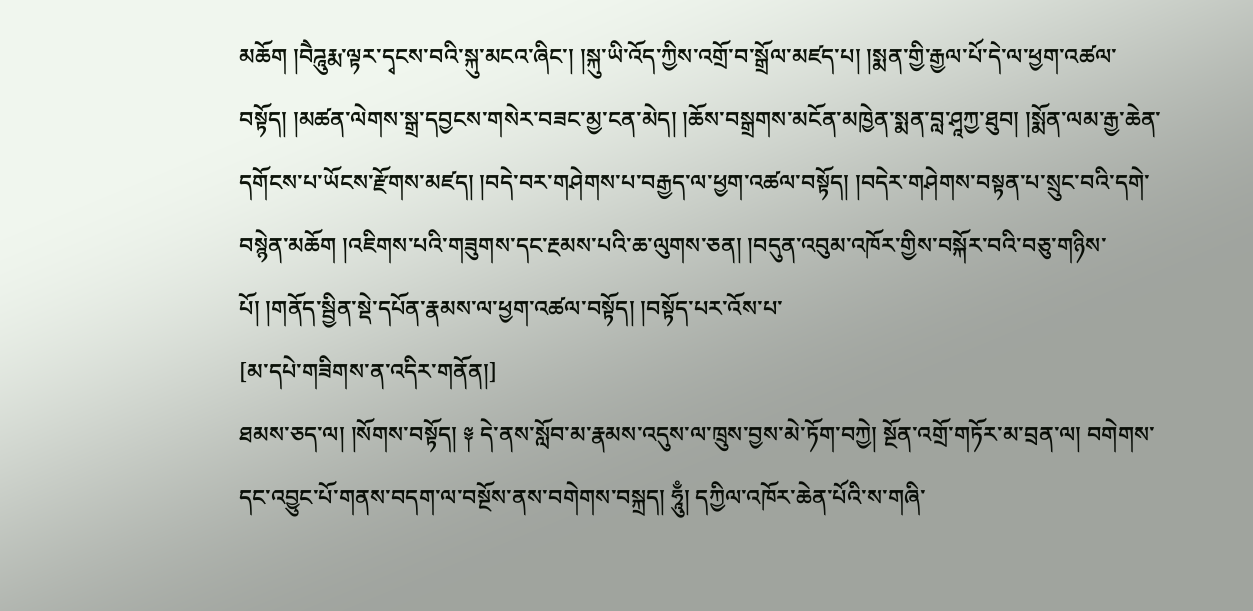མཆོག །བཻཌཱུརྨ་ལྟར་དྭངས་བའི་སྐུ་མངའ་ཞིང་། །སྐུ་ཡི་འོད་ཀྱིས་འགྲོ་བ་སྒྲོལ་མཛད་པ། །སྨན་གྱི་རྒྱལ་པོ་དེ་ལ་ཕྱག་འཚལ་བསྟོད། །མཚན་ལེགས་སྒྲ་དབྱངས་གསེར་བཟང་མྱ་ངན་མེད། །ཆོས་བསྒྲགས་མངོན་མཁྱེན་སྨན་བླ་ཤཱཀྱ་ཐུབ། །སྨོན་ལམ་རྒྱ་ཆེན་དགོངས་པ་ཡོངས་རྫོགས་མཛད། །བདེ་བར་གཤེགས་པ་བརྒྱད་ལ་ཕྱག་འཚལ་བསྟོད། །བདེར་གཤེགས་བསྟན་པ་སྲུང་བའི་དགེ་བསྙེན་མཆོག །འཇིགས་པའི་གཟུགས་དང་རྔམས་པའི་ཆ་ལུགས་ཅན། །བདུན་འབུམ་འཁོར་གྱིས་བསྐོར་བའི་བཅུ་གཉིས་པོ། །གནོད་སྦྱིན་སྡེ་དཔོན་རྣམས་ལ་ཕྱག་འཚལ་བསྟོད། །བསྟོད་པར་འོས་པ་
[མ་དཔེ་གཟིགས་ན་འདིར་གནོན།]
ཐམས་ཅད་ལ། །སོགས་བསྟོད། ༈ དེ་ནས་སློབ་མ་རྣམས་འདུས་ལ་ཁྲུས་བྱས་མེ་ཏོག་བཀྱེ། སྔོན་འགྲོ་གཏོར་མ་བྲན་ལ། བགེགས་དང་འབྱུང་པོ་གནས་བདག་ལ་བསྔོས་ནས་བགེགས་བསྐྲད། ཧཱུྃ། དཀྱིལ་འཁོར་ཆེན་པོའི་ས་གཞི་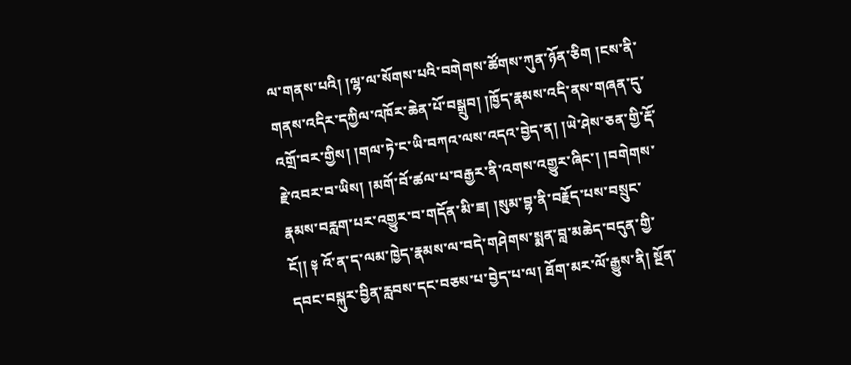ལ་གནས་པའི། །ལྷ་ལ་སོགས་པའི་བགེགས་ཚོགས་ཀུན་ཉོན་ཅིག །ངས་ནི་གནས་འདིར་དཀྱིལ་འཁོར་ཆེན་པོ་བསྒྲུབ། །ཁྱོད་རྣམས་འདི་ནས་གཞན་དུ་འགྲོ་བར་གྱིས། །གལ་ཏེ་ང་ཡི་བཀའ་ལས་འདའ་བྱེད་ན། །ཡེ་ཤེས་ཅན་གྱི་རྡོ་རྗེ་འབར་བ་ཡིས། །མགོ་བོ་ཚལ་པ་བརྒྱར་ནི་འགས་འགྱུར་ཞིང་། །བགེགས་རྣམས་བརླག་པར་འགྱུར་བ་གདོན་མི་ཟ། །སུམ་བྷ་ནི་བརྗོད་པས་བསྲུང་ངོ།། ༈ འོ་ན་ད་ལམ་ཁྱེད་རྣམས་ལ་བདེ་གཤེགས་སྨན་བླ་མཆེད་བདུན་གྱི་དབང་བསྐུར་བྱིན་རླབས་དང་བཅས་པ་བྱེད་པ་ལ། ཐོག་མར་ལོ་རྒྱུས་ནི། སྔོན་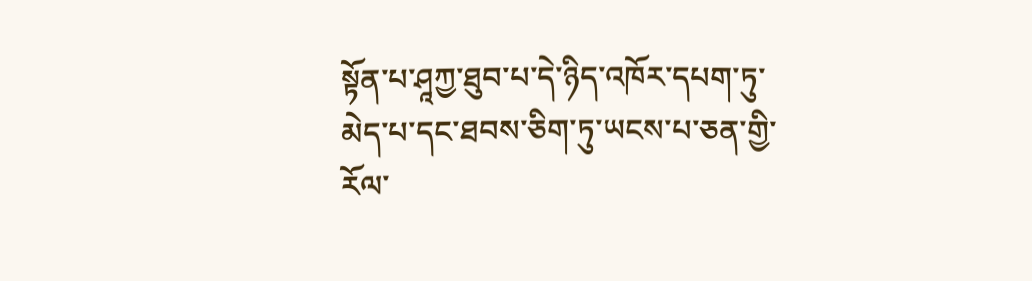སྟོན་པ་ཤཱཀྱ་ཐུབ་པ་དེ་ཉིད་འཁོར་དཔག་ཏུ་མེད་པ་དང་ཐབས་ཅིག་ཏུ་ཡངས་པ་ཅན་གྱི་རོལ་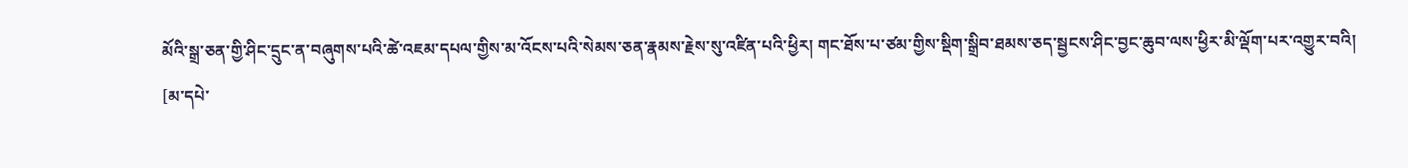མོའི་སྒྲ་ཅན་གྱི་ཤིང་དྲུང་ན་བཞུགས་པའི་ཚེ་འཇམ་དཔལ་གྱིས་མ་འོངས་པའི་སེམས་ཅན་རྣམས་རྗེས་སུ་འཛིན་པའི་ཕྱིར། གང་ཐོས་པ་ཙམ་གྱིས་སྡིག་སྒྲིབ་ཐམས་ཅད་སྦྱངས་ཤིང་བྱང་ཆུབ་ལས་ཕྱིར་མི་ལྡོག་པར་འགྱུར་བའི།
[མ་དཔེ་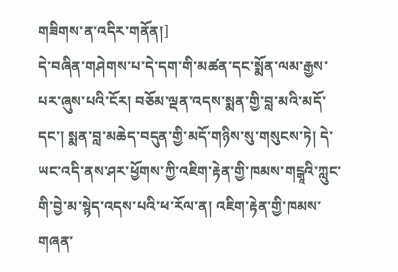གཟིགས་ན་འདིར་གནོན།]
དེ་བཞིན་གཤེགས་པ་དེ་དག་གི་མཚན་དང་སྨོན་ལམ་རྒྱས་པར་ཞུས་པའི་ངོར། བཅོམ་ལྡན་འདས་སྨན་གྱི་བླ་མའི་མདོ་དང་། སྨན་བླ་མཆེད་བདུན་གྱི་མདོ་གཉིས་སུ་གསུངས་ཏེ། དེ་ཡང་འདི་ནས་ཤར་ཕྱོགས་ཀྱི་འཇིག་རྟེན་གྱི་ཁམས་གངྒཱའི་ཀླུང་གི་བྱེ་མ་སྙེད་འདས་པའི་ཕ་རོལ་ན། འཇིག་རྟེན་གྱི་ཁམས་གཞན་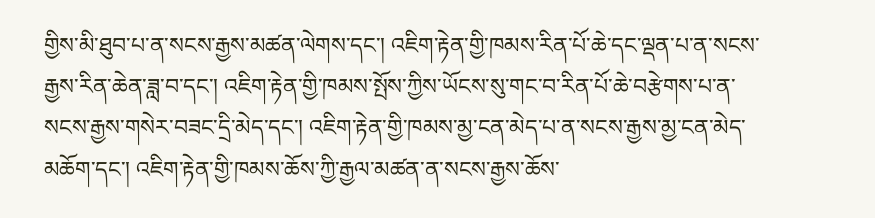གྱིས་མི་ཐུབ་པ་ན་སངས་རྒྱས་མཚན་ལེགས་དང་། འཇིག་རྟེན་གྱི་ཁམས་རིན་པོ་ཆེ་དང་ལྡན་པ་ན་སངས་རྒྱས་རིན་ཆེན་ཟླ་བ་དང་། འཇིག་རྟེན་གྱི་ཁམས་སྤོས་ཀྱིས་ཡོངས་སུ་གང་བ་རིན་པོ་ཆེ་བརྩེགས་པ་ན་སངས་རྒྱས་གསེར་བཟང་དྲི་མེད་དང་། འཇིག་རྟེན་གྱི་ཁམས་མྱ་ངན་མེད་པ་ན་སངས་རྒྱས་མྱ་ངན་མེད་མཆོག་དང་། འཇིག་རྟེན་གྱི་ཁམས་ཆོས་ཀྱི་རྒྱལ་མཚན་ན་སངས་རྒྱས་ཆོས་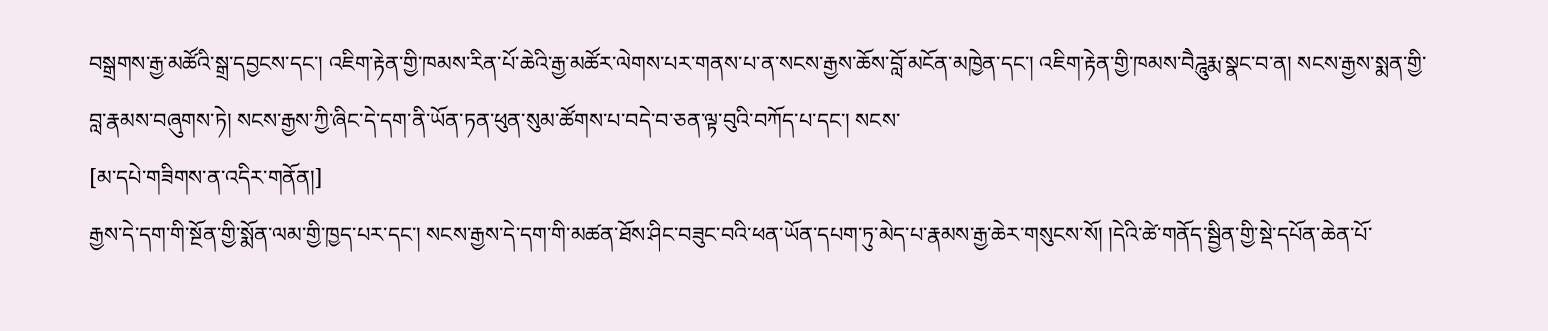བསྒྲགས་རྒྱ་མཚོའི་སྒྲ་དབྱངས་དང་། འཇིག་རྟེན་གྱི་ཁམས་རིན་པོ་ཆེའི་རྒྱ་མཚོར་ལེགས་པར་གནས་པ་ན་སངས་རྒྱས་ཆོས་བློ་མངོན་མཁྱེན་དང་། འཇིག་རྟེན་གྱི་ཁམས་བཻཌཱུརྨ་སྣང་བ་ན། སངས་རྒྱས་སྨན་གྱི་བླ་རྣམས་བཞུགས་ཏེ། སངས་རྒྱས་ཀྱི་ཞིང་དེ་དག་ནི་ཡོན་ཏན་ཕུན་སུམ་ཚོགས་པ་བདེ་བ་ཅན་ལྟ་བུའི་བཀོད་པ་དང་། སངས་
[མ་དཔེ་གཟིགས་ན་འདིར་གནོན།]
རྒྱས་དེ་དག་གི་སྔོན་གྱི་སྨོན་ལམ་གྱི་ཁྱད་པར་དང་། སངས་རྒྱས་དེ་དག་གི་མཚན་ཐོས་ཤིང་བཟུང་བའི་ཕན་ཡོན་དཔག་ཏུ་མེད་པ་རྣམས་རྒྱ་ཆེར་གསུངས་སོ། །དེའི་ཚེ་གནོད་སྦྱིན་གྱི་སྡེ་དཔོན་ཆེན་པོ་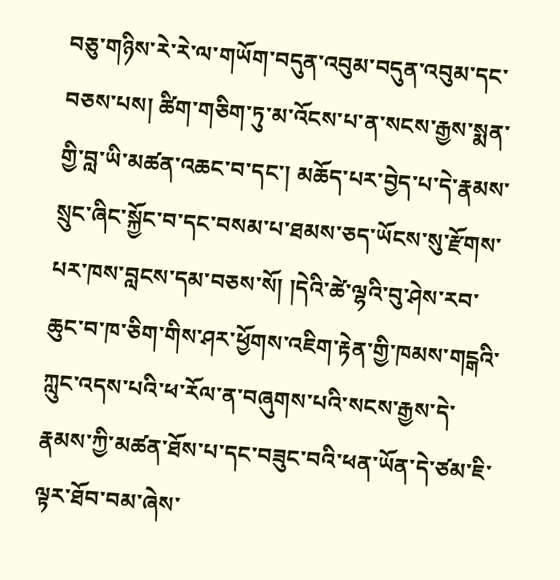བཅུ་གཉིས་རེ་རེ་ལ་གཡོག་བདུན་འབུམ་བདུན་འབུམ་དང་བཅས་པས། ཚིག་གཅིག་ཏུ་མ་འོངས་པ་ན་སངས་རྒྱས་སྨན་གྱི་བླ་ཡི་མཚན་འཆང་བ་དང་། མཆོད་པར་བྱེད་པ་དེ་རྣམས་སྲུང་ཞིང་སྐྱོང་བ་དང་བསམ་པ་ཐམས་ཅད་ཡོངས་སུ་རྫོགས་པར་ཁས་བླངས་དམ་བཅས་སོ། །དེའི་ཚེ་ལྷའི་བུ་ཤེས་རབ་ཆུང་བ་ཁ་ཅིག་གིས་ཤར་ཕྱོགས་འཇིག་རྟེན་གྱི་ཁམས་གངྒའི་ཀླུང་འདས་པའི་ཕ་རོལ་ན་བཞུགས་པའི་སངས་རྒྱས་དེ་རྣམས་ཀྱི་མཚན་ཐོས་པ་དང་བཟུང་བའི་ཕན་ཡོན་དེ་ཙམ་ཇི་ལྟར་ཐོབ་བམ་ཞེས་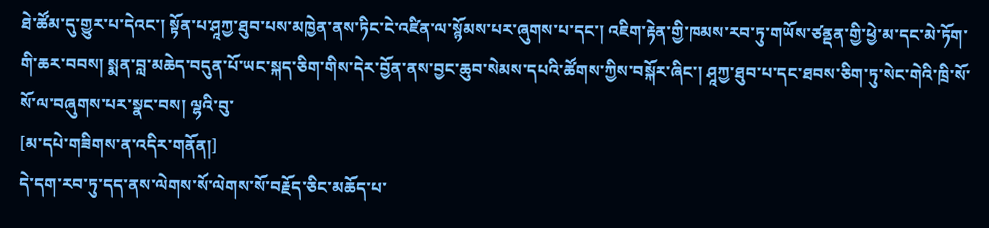ཐེ་ཚོམ་དུ་གྱུར་པ་དེའང་། སྟོན་པ་ཤཱཀྱ་ཐུབ་པས་མཁྱེན་ནས་ཏིང་ངེ་འཛིན་ལ་སྙོམས་པར་ཞུགས་པ་དང་། འཇིག་རྟེན་གྱི་ཁམས་རབ་ཏུ་གཡོས་ཙནྡན་གྱི་ཕྱེ་མ་དང་མེ་ཏོག་གི་ཆར་བབས། སྨན་བླ་མཆེད་བདུན་པོ་ཡང་སྐད་ཅིག་གིས་དེར་བྱོན་ནས་བྱང་ཆུབ་སེམས་དཔའི་ཚོགས་ཀྱིས་བསྐོར་ཞིང་། ཤཱཀྱ་ཐུབ་པ་དང་ཐབས་ཅིག་ཏུ་སེང་གེའི་ཁྲི་སོ་སོ་ལ་བཞུགས་པར་སྣང་བས། ལྷའི་བུ་
[མ་དཔེ་གཟིགས་ན་འདིར་གནོན།]
དེ་དག་རབ་ཏུ་དད་ནས་ལེགས་སོ་ལེགས་སོ་བརྗོད་ཅིང་མཆོད་པ་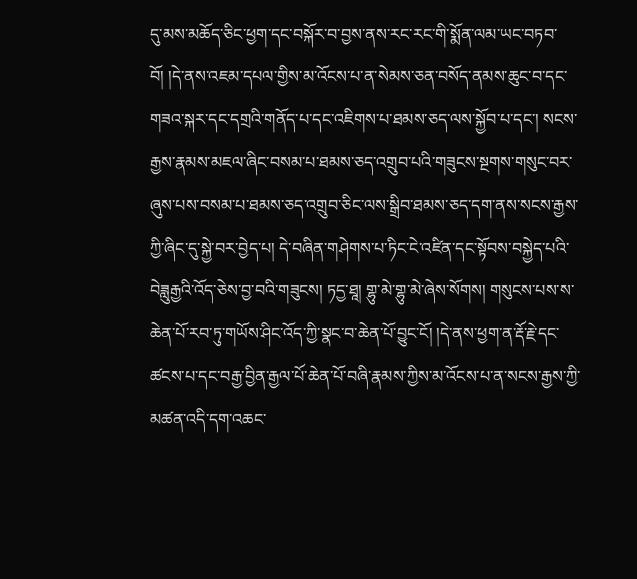དུ་མས་མཆོད་ཅིང་ཕྱག་དང་བསྐོར་བ་བྱས་ནས་རང་རང་གི་སྨོན་ལམ་ཡང་བཏབ་བོ། །དེ་ནས་འཇམ་དཔལ་གྱིས་མ་འོངས་པ་ན་སེམས་ཅན་བསོད་ནམས་ཆུང་བ་དང་གཟའ་སྐར་དང་དགྲའི་གནོད་པ་དང་འཇིགས་པ་ཐམས་ཅད་ལས་སྐྱོབ་པ་དང་། སངས་རྒྱས་རྣམས་མཇལ་ཞིང་བསམ་པ་ཐམས་ཅད་འགྲུབ་པའི་གཟུངས་སྔགས་གསུང་བར་ཞུས་པས་བསམ་པ་ཐམས་ཅད་འགྲུབ་ཅིང་ལས་སྒྲིབ་ཐམས་ཅད་དག་ནས་སངས་རྒྱས་ཀྱི་ཞིང་དུ་སྐྱེ་བར་བྱེད་པ། དེ་བཞིན་གཤེགས་པ་ཏིང་ངེ་འཛིན་དང་སྟོབས་བསྐྱེད་པའི་བེཟླུརྒྱའི་འོད་ཅེས་བྱ་བའི་གཟུངས། ཏདྱ་ཐཱ། གྷུ་མེ་གྷུ་མེ་ཞེས་སོགས། གསུངས་པས་ས་ཆེན་པོ་རབ་ཏུ་གཡོས་ཤིང་འོད་ཀྱི་སྣང་བ་ཆེན་པོ་བྱུང་ངོ། །དེ་ནས་ཕྱག་ན་རྡོ་རྗེ་དང་ཚངས་པ་དང་བརྒྱ་བྱིན་རྒྱལ་པོ་ཆེན་པོ་བཞི་རྣམས་ཀྱིས་མ་འོངས་པ་ན་སངས་རྒྱས་ཀྱི་མཚན་འདི་དག་འཆང་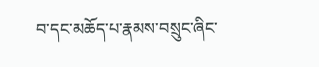བ་དང་མཆོད་པ་རྣམས་བསྲུང་ཞིང་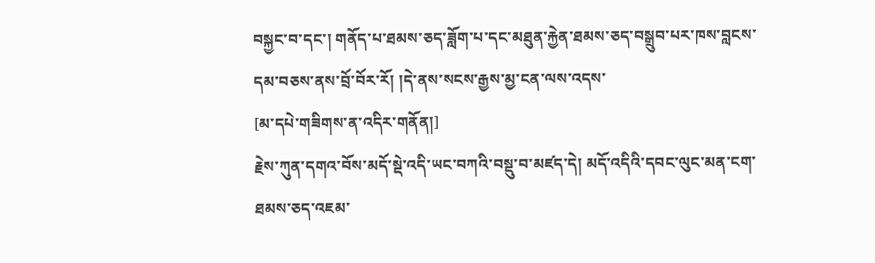བསྐྱང་བ་དང་། གནོད་པ་ཐམས་ཅད་ཟློག་པ་དང་མཐུན་རྐྱེན་ཐམས་ཅད་བསྒྲུབ་པར་ཁས་བླངས་དམ་བཅས་ནས་བྲོ་བོར་རོ། །དེ་ནས་སངས་རྒྱས་མྱ་ངན་ལས་འདས་
[མ་དཔེ་གཟིགས་ན་འདིར་གནོན།]
རྗེས་ཀུན་དགའ་བོས་མདོ་སྡེ་འདི་ཡང་བཀའི་བསྡུ་བ་མཛད་དེ། མདོ་འདིའི་དབང་ལུང་མན་ངག་ཐམས་ཅད་འཇམ་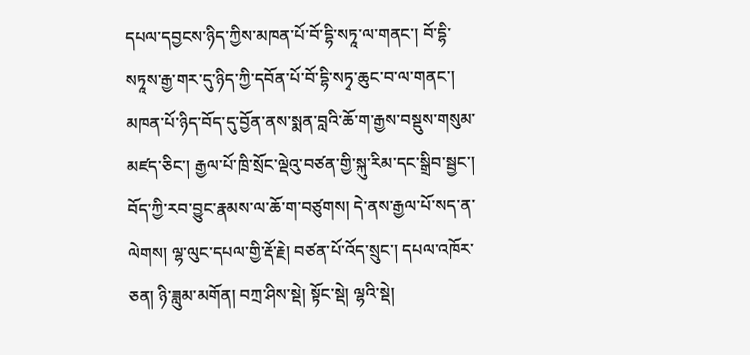དཔལ་དབྱངས་ཉིད་ཀྱིས་མཁན་པོ་བོ་དྷི་སཏཱ་ལ་གནང་། བོ་དྷི་སཏཱས་རྒྱ་གར་དུ་ཉིད་ཀྱི་དབོན་པོ་བོ་དྷི་སཏྭ་ཆུང་བ་ལ་གནང་། མཁན་པོ་ཉིད་བོད་དུ་བྱོན་ནས་སྨན་བླའི་ཆོ་ག་རྒྱས་བསྡུས་གསུམ་མཛད་ཅིང་། རྒྱལ་པོ་ཁྲི་སྲོང་ལྡེའུ་བཙན་གྱི་སྐུ་རིམ་དང་སྒྲིབ་སྦྱང་། བོད་ཀྱི་རབ་བྱུང་རྣམས་ལ་ཆོ་ག་བཙུགས། དེ་ནས་རྒྱལ་པོ་སད་ན་ལེགས། ལྷ་ལུང་དཔལ་གྱི་རྡོ་རྗེ། བཙན་པོ་འོད་སྲུང་། དཔལ་འཁོར་ཅན། ཉི་ཟླུམ་མགོན། བཀྲ་ཤིས་སྡེ། སྟོང་སྡེ། ལྷའི་སྡེ།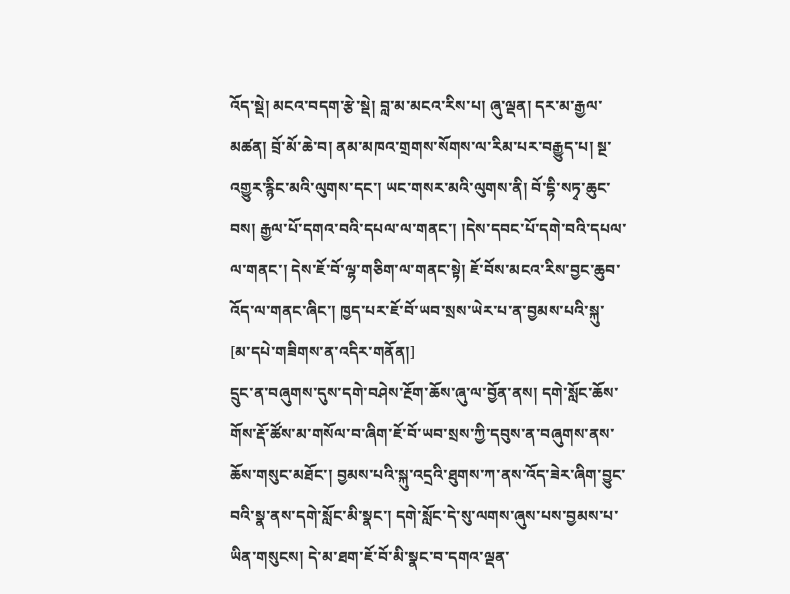འོད་སྡེ། མངའ་བདག་རྩེ་སྡེ། བླ་མ་མངའ་རིས་པ། ཞུ་ལྡན། དར་མ་རྒྱལ་མཚན། བྲོ་མོ་ཆེ་བ། ནམ་མཁའ་གྲགས་སོགས་ལ་རིམ་པར་བརྒྱུད་པ། སྔ་འགྱུར་རྙིང་མའི་ལུགས་དང་། ཡང་གསར་མའི་ལུགས་ནི། བོ་དྷི་སཏྭ་ཆུང་བས། རྒྱལ་པོ་དགའ་བའི་དཔལ་ལ་གནང་། །དེས་དབང་པོ་དགེ་བའི་དཔལ་ལ་གནང་། དེས་ཇོ་བོ་ལྷ་གཅིག་ལ་གནང་སྟེ། ཇོ་བོས་མངའ་རིས་བྱང་ཆུབ་འོད་ལ་གནང་ཞིང་། ཁྱད་པར་ཇོ་བོ་ཡབ་སྲས་ཡེར་པ་ན་བྱམས་པའི་སྐུ་
[མ་དཔེ་གཟིགས་ན་འདིར་གནོན།]
དྲུང་ན་བཞུགས་དུས་དགེ་བཤེས་རྔོག་ཆོས་ཞུ་ལ་བྱོན་ནས། དགེ་སློང་ཆོས་གོས་རྡོ་ཚོས་མ་གསོལ་བ་ཞིག་ཇོ་བོ་ཡབ་སྲས་ཀྱི་དབུས་ན་བཞུགས་ནས་ཆོས་གསུང་མཐོང་། བྱམས་པའི་སྐུ་འདྲའི་ཐུགས་ཀ་ནས་འོད་ཟེར་ཞིག་བྱུང་བའི་སྣ་ནས་དགེ་སློང་མི་སྣང་། དགེ་སློང་དེ་སུ་ལགས་ཞུས་པས་བྱམས་པ་ཡིན་གསུངས། དེ་མ་ཐག་ཇོ་བོ་མི་སྣང་བ་དགའ་ལྡན་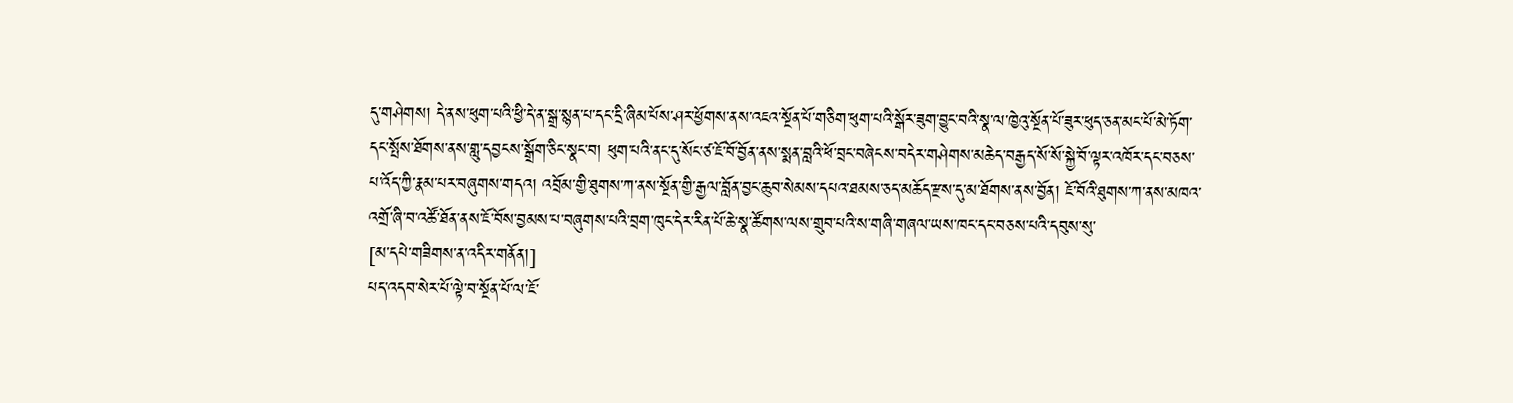དུ་གཤེགས། དེ་ནས་ཕུག་པའི་ཕྱི་དེ་ན་སྒྲ་སྙན་པ་དང་དྲི་ཞིམ་པོས་ཤར་ཕྱོགས་ནས་འཇའ་སྔོན་པོ་གཅིག་ཕུག་པའི་སྒོར་ཟུག་བྱུང་བའི་སྣ་ལ་ཁྱེའུ་སྔོན་པོ་ཟུར་ཕུད་ཅན་མང་པོ་མེ་ཏོག་དང་སྤོས་ཐོགས་ནས་གླུ་དབྱངས་སྒྲོག་ཅིང་སྣང་བ། ཕུག་པའི་ནང་དུ་སོང་ཙ་ཇོ་བོ་བྱོན་ནས་སྨན་བླའི་ཕོ་བྲང་བཞེངས་བདེར་གཤེགས་མཆེད་བརྒྱད་སོ་སོ་སྐྱེ་བོ་ལྟར་འཁོར་དང་བཅས་པ་འོད་ཀྱི་རྣམ་པར་བཞུགས་གདའ། འབྲོམ་གྱི་ཐུགས་ཀ་ནས་སྔོན་གྱི་རྒྱལ་བློན་བྱང་ཆུབ་སེམས་དཔའ་ཐམས་ཅད་མཆོད་རྫས་དུ་མ་ཐོགས་ནས་བྱོན། ཇོ་བོའི་ཐུགས་ཀ་ནས་མཁའ་འགྲོ་ཞི་བ་འཚོ་ཐོན་ནས་ཇོ་བོས་བྱམས་པ་བཞུགས་པའི་བྲག་ཁུང་དེར་རིན་པོ་ཆེ་སྣ་ཚོགས་ལས་གྲུབ་པའི་ས་གཞི་གཞལ་ཡས་ཁང་དང་བཅས་པའི་དབུས་སུ་
[མ་དཔེ་གཟིགས་ན་འདིར་གནོན།]
པད་འདབ་སེར་པོ་ལྟེ་བ་སྔོན་པོ་ལ་ཇོ་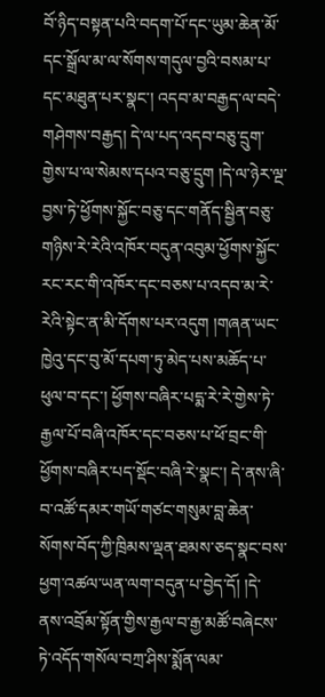བོ་ཉིད་བསྟན་པའི་བདག་པོ་དང་ཡུམ་ཆེན་མོ་དང་སྒྲོལ་མ་ལ་སོགས་གདུལ་བྱའི་བསམ་པ་དང་མཐུན་པར་སྣང་། འདབ་མ་བརྒྱད་ལ་བདེ་གཤེགས་བརྒྱད། དེ་ལ་པད་འདབ་བཅུ་དྲུག་གྱེས་པ་ལ་སེམས་དཔའ་བཅུ་དྲུག །དེ་ལ་ཉེར་ལྔ་བྱས་ཏེ་ཕྱོགས་སྐྱོང་བཅུ་དང་གནོད་སྦྱིན་བཅུ་གཉིས་རེ་རེའི་འཁོར་བདུན་འབུམ་ཕྱོགས་སྐྱོང་རང་རང་གི་འཁོར་དང་བཅས་པ་འདབ་མ་རེ་རེའི་སྟེང་ན་མི་དོགས་པར་འདུག །གཞན་ཡང་ཁྱེའུ་དང་བུ་མོ་དཔག་ཏུ་མེད་པས་མཆོད་པ་ཕུལ་བ་དང་། ཕྱོགས་བཞིར་པདྨ་རེ་རེ་གྱེས་ཏེ་རྒྱལ་པོ་བཞི་འཁོར་དང་བཅས་པ་ཕོ་བྲང་གི་ཕྱོགས་བཞིར་པད་སྡོང་བཞི་རེ་སྣང་། དེ་ནས་ཞི་བ་འཚོ་དམར་གཡོ་གཙང་གསུམ་བླ་ཆེན་སོགས་བོད་ཀྱི་ཁྲིམས་ལྡན་ཐམས་ཅད་སྣང་བས་ཕྱག་འཚལ་ཡན་ལག་བདུན་པ་བྱེད་དོ། །དེ་ནས་འབྲོམ་སྟོན་གྱིས་རྒྱལ་བ་རྒྱ་མཚོ་བཞེངས་ཏེ་འདོད་གསོལ་བཀྲ་ཤིས་སྨོན་ལམ་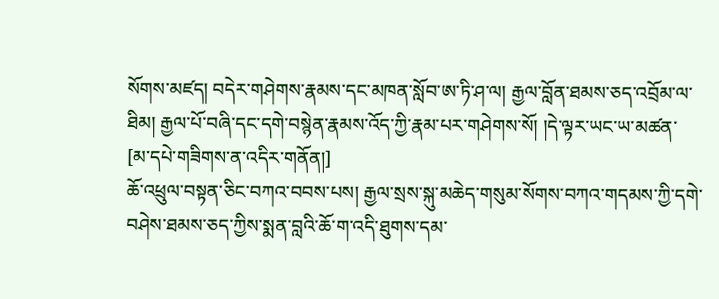སོགས་མཛད། བདེར་གཤེགས་རྣམས་དང་མཁན་སློབ་ཨ་ཏི་ཤ་ལ། རྒྱལ་བློན་ཐམས་ཅད་འབྲོམ་ལ་ཐིམ། རྒྱལ་པོ་བཞི་དང་དགེ་བསྙེན་རྣམས་འོད་ཀྱི་རྣམ་པར་གཤེགས་སོ། །དེ་ལྟར་ཡང་ཡ་མཚན་
[མ་དཔེ་གཟིགས་ན་འདིར་གནོན།]
ཆོ་འཕྲུལ་བསྟན་ཅིང་བཀའ་བབས་པས། རྒྱལ་སྲས་སྐུ་མཆེད་གསུམ་སོགས་བཀའ་གདམས་ཀྱི་དགེ་བཤེས་ཐམས་ཅད་ཀྱིས་སྨན་བླའི་ཆོ་ག་འདི་ཐུགས་དམ་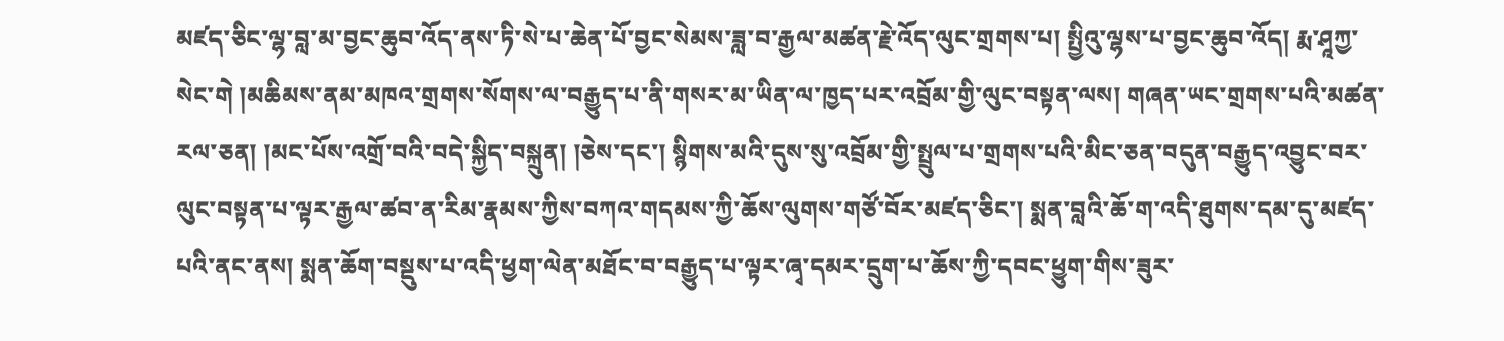མཛད་ཅིང་ལྷ་བླ་མ་བྱང་ཆུབ་འོད་ནས་ཏི་སེ་པ་ཆེན་པོ་བྱང་སེམས་ཟླ་བ་རྒྱལ་མཚན་རྗེ་འོད་ལུང་གྲགས་པ། སྤྱིའུ་ལྷས་པ་བྱང་ཆུབ་འོད། རྨ་ཤཱཀྱ་སེང་གེ །མཆིམས་ནམ་མཁའ་གྲགས་སོགས་ལ་བརྒྱུད་པ་ནི་གསར་མ་ཡིན་ལ་ཁྱད་པར་འབྲོམ་གྱི་ལུང་བསྟན་ལས། གཞན་ཡང་གྲགས་པའི་མཚན་རལ་ཅན། །མང་པོས་འགྲོ་བའི་བདེ་སྐྱིད་བསྐྲུན། །ཅེས་དང་། སྙིགས་མའི་དུས་སུ་འབྲོམ་གྱི་སྤྲུལ་པ་གྲགས་པའི་མིང་ཅན་བདུན་བརྒྱུད་འབྱུང་བར་ལུང་བསྟན་པ་ལྟར་རྒྱལ་ཚབ་ན་རིམ་རྣམས་ཀྱིས་བཀའ་གདམས་ཀྱི་ཆོས་ལུགས་གཙོ་བོར་མཛད་ཅིང་། སྨན་བླའི་ཆོ་ག་འདི་ཐུགས་དམ་དུ་མཛད་པའི་ནང་ནས། སྨན་ཆོག་བསྡུས་པ་འདི་ཕྱག་ལེན་མཐོང་བ་བརྒྱུད་པ་ལྟར་ཞྭ་དམར་དྲུག་པ་ཆོས་ཀྱི་དབང་ཕྱུག་གིས་ཟུར་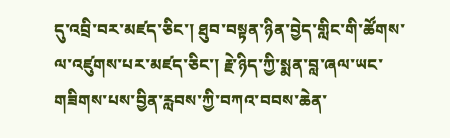དུ་འབྲི་བར་མཛད་ཅིང་། ཐུབ་བསྟན་ཉིན་བྱེད་གླིང་གི་ཚོགས་ལ་འཛུགས་པར་མཛད་ཅིང་། རྗེ་ཉིད་ཀྱི་སྨན་བླ་ཞལ་ཡང་གཟིགས་པས་བྱིན་རླབས་ཀྱི་བཀའ་བབས་ཆེན་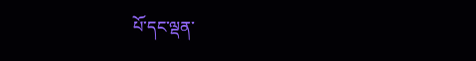པོ་དང་ལྡན་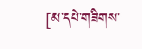[མ་དཔེ་གཟིགས་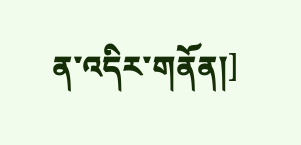ན་འདིར་གནོན།]